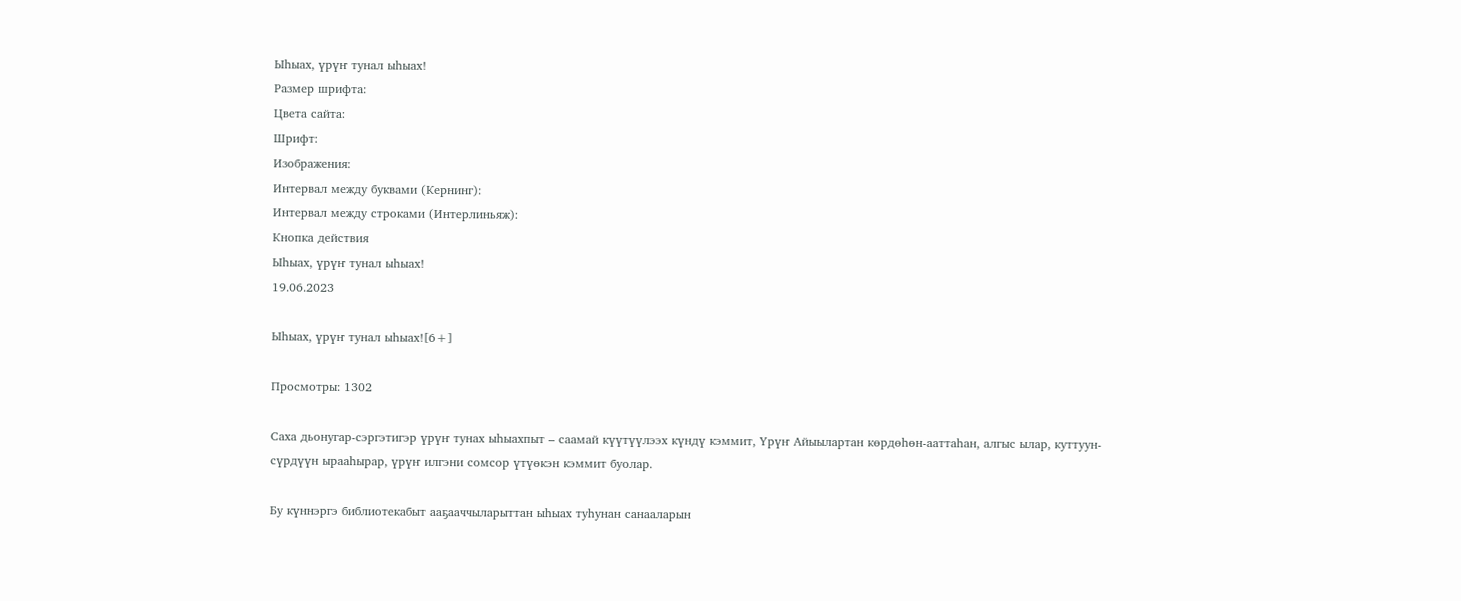Ыһыах, үрүҥ тунал ыһыах!
Размер шрифта:
Цвета сайта:
Шрифт:
Изображения:
Интервал между буквами (Кернинг):
Интервал между строками (Интерлиньяж):
Кнопка действия
Ыһыах, үрүҥ тунал ыһыах!
19.06.2023

Ыһыах, үрүҥ тунал ыһыах![6+]

Просмотры: 1302

Саха дьонугар-сэргэтигэр үрүҥ тунах ыһыахпыт – саамай күүтүүлээх күндү кэммит, Үрүҥ Айыылартан көрдөһөн-ааттаһан, алгыс ылар, куттуун-сүрдүүн ырааһырар, үрүҥ илгэни сомсор үтүөкэн кэммит буолар.

Бу күннэргэ библиотекабыт ааҕааччыларыттан ыһыах туһунан санааларын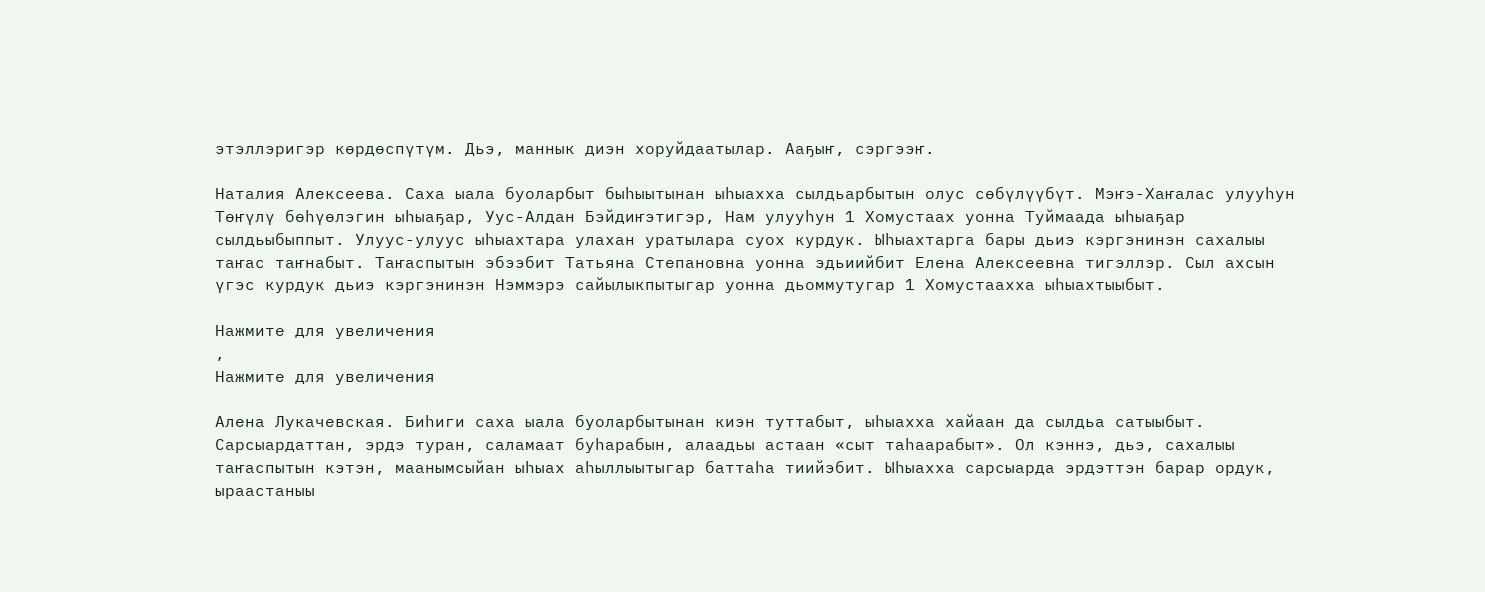этэллэригэр көрдөспүтүм. Дьэ, маннык диэн хоруйдаатылар. Ааҕыҥ, сэргээҥ.

Наталия Алексеева. Саха ыала буоларбыт быһыытынан ыһыахха сылдьарбытын олус сөбүлүүбүт. Мэҥэ-Хаҥалас улууһун Төҥүлү бөһүөлэгин ыһыаҕар, Уус-Алдан Бэйдиҥэтигэр, Нам улууһун 1 Хомустаах уонна Туймаада ыһыаҕар сылдьыбыппыт. Улуус-улуус ыһыахтара улахан уратылара суох курдук. Ыһыахтарга бары дьиэ кэргэнинэн сахалыы таҥас таҥнабыт. Таҥаспытын эбээбит Татьяна Степановна уонна эдьиийбит Елена Алексеевна тигэллэр. Сыл ахсын үгэс курдук дьиэ кэргэнинэн Нэммэрэ сайылыкпытыгар уонна дьоммутугар 1 Хомустаахха ыһыахтыыбыт.

Нажмите для увеличения
,
Нажмите для увеличения

Алена Лукачевская. Биһиги саха ыала буоларбытынан киэн туттабыт, ыһыахха хайаан да сылдьа сатыыбыт. Сарсыардаттан, эрдэ туран, саламаат буһарабын, алаадьы астаан «сыт таһаарабыт». Ол кэннэ, дьэ, сахалыы таҥаспытын кэтэн, маанымсыйан ыһыах аһыллыытыгар баттаһа тиийэбит. Ыһыахха сарсыарда эрдэттэн барар ордук, ыраастаныы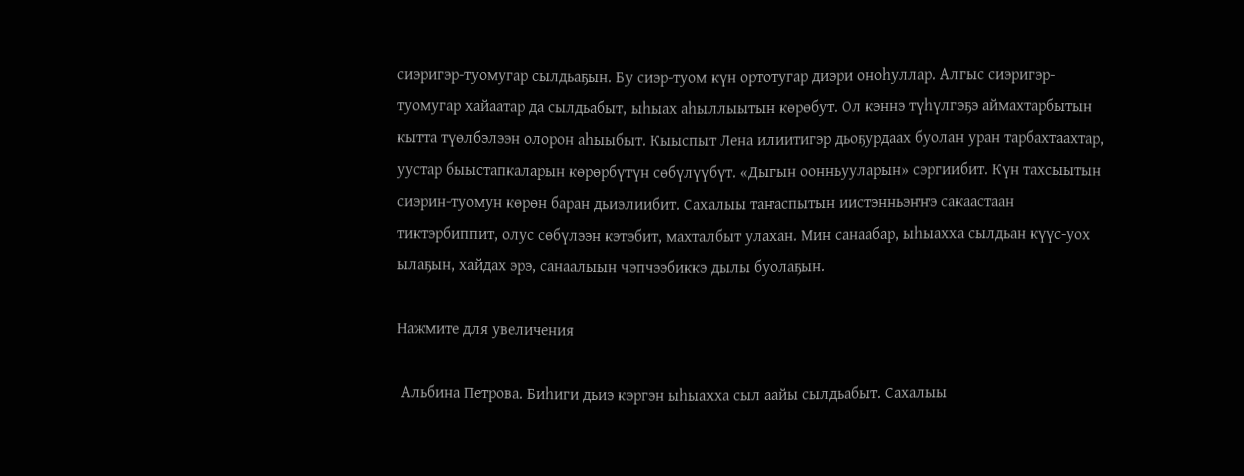сиэригэр-туомугар сылдьаҕын. Бу сиэр-туом күн ортотугар диэри оноһуллар. Алгыс сиэригэр-туомугар хайаатар да сылдьабыт, ыһыах аһыллыытын көрөбут. Ол кэннэ түһүлгэҕэ аймахтарбытын кытта түөлбэлээн олорон аһыыбыт. Кыыспыт Лена илиитигэр дьоҕурдаах буолан уран тарбахтаахтар, уустар быыстапкаларын көрөрбүтүн сөбүлүүбүт. «Дыгын оонньууларын» сэргиибит. Күн тахсыытын сиэрин-туомун көрөн баран дьиэлиибит. Сахалыы таҥаспытын иистэнньэҥҥэ сакаастаан тиктэрбиппит, олус сөбүлээн кэтэбит, махталбыт улахан. Мин санаабар, ыһыахха сылдьан күүс-уох ылаҕын, хайдах эрэ, санаалыын чэпчээбиккэ дылы буолаҕын.

Нажмите для увеличения

 Альбина Петрова. Биһиги дьиэ кэргэн ыһыахха сыл аайы сылдьабыт. Сахалыы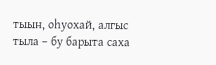тыын, оһуохай, алгыс тыла – бу барыта саха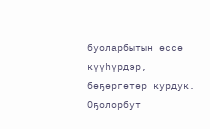буоларбытын өссө күүһүрдэр, бөҕөргөтөр курдук. Оҕолорбут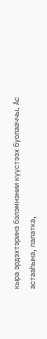кыра эрдэхтэринэ бэлэмнэнии күүстээх буолааччы. Ас астааһына, палатка,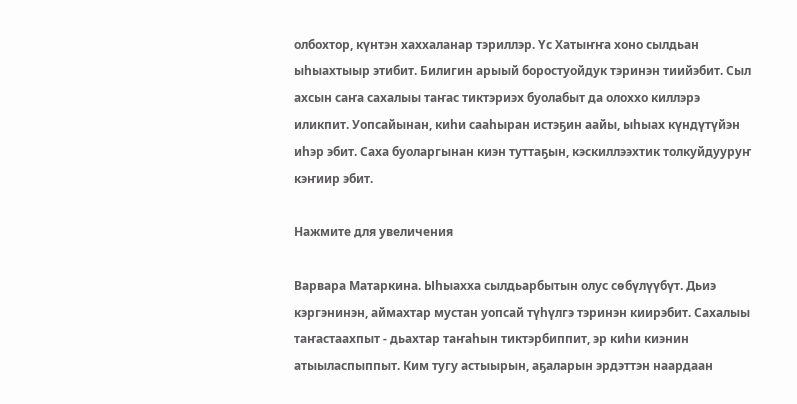олбохтор, күнтэн хаххаланар тэриллэр. Үс Хатыҥҥа хоно сылдьан ыһыахтыыр этибит. Билигин арыый боростуойдук тэринэн тиийэбит. Сыл ахсын саҥа сахалыы таҥас тиктэриэх буолабыт да олоххо киллэрэ иликпит. Уопсайынан, киһи сааһыран истэҕин аайы, ыһыах күндүтүйэн иһэр эбит. Саха буоларгынан киэн туттаҕын, кэскиллээхтик толкуйдууруҥ кэҥиир эбит.

Нажмите для увеличения

Варвара Матаркина. Ыһыахха сылдьарбытын олус сөбүлүүбүт. Дьиэ кэргэнинэн, аймахтар мустан уопсай түһүлгэ тэринэн киирэбит. Сахалыы таҥастаахпыт - дьахтар таҥаһын тиктэрбиппит, эр киһи киэнин атыыласпыппыт. Ким тугу астыырын, аҕаларын эрдэттэн наардаан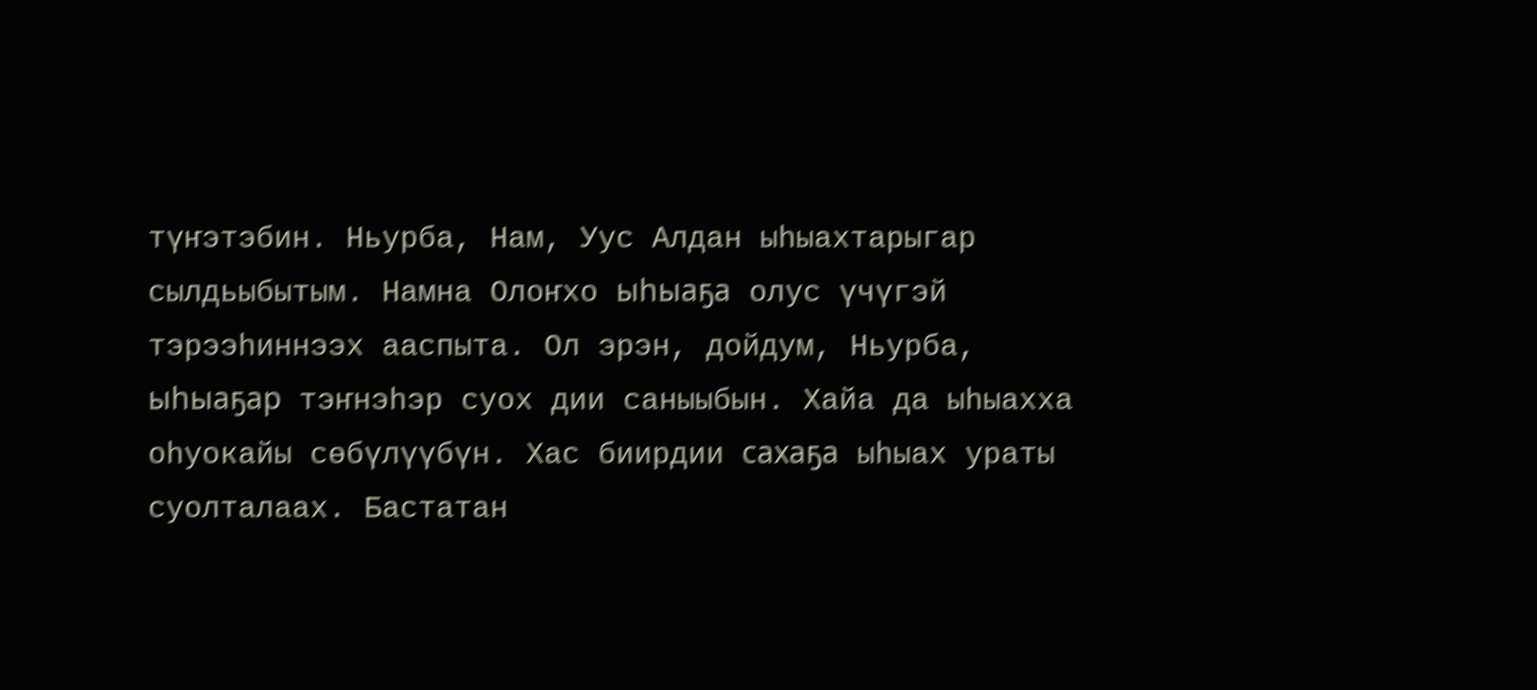түҥэтэбин. Ньурба, Нам, Уус Алдан ыһыахтарыгар сылдьыбытым. Намна Олоҥхо ыһыаҕа олус үчүгэй тэрээһиннээх ааспыта. Ол эрэн, дойдум, Ньурба, ыһыаҕар тэҥнэһэр суох дии саныыбын. Хайа да ыһыахха оһуокайы сөбүлүүбүн. Хас биирдии сахаҕа ыһыах ураты суолталаах. Бастатан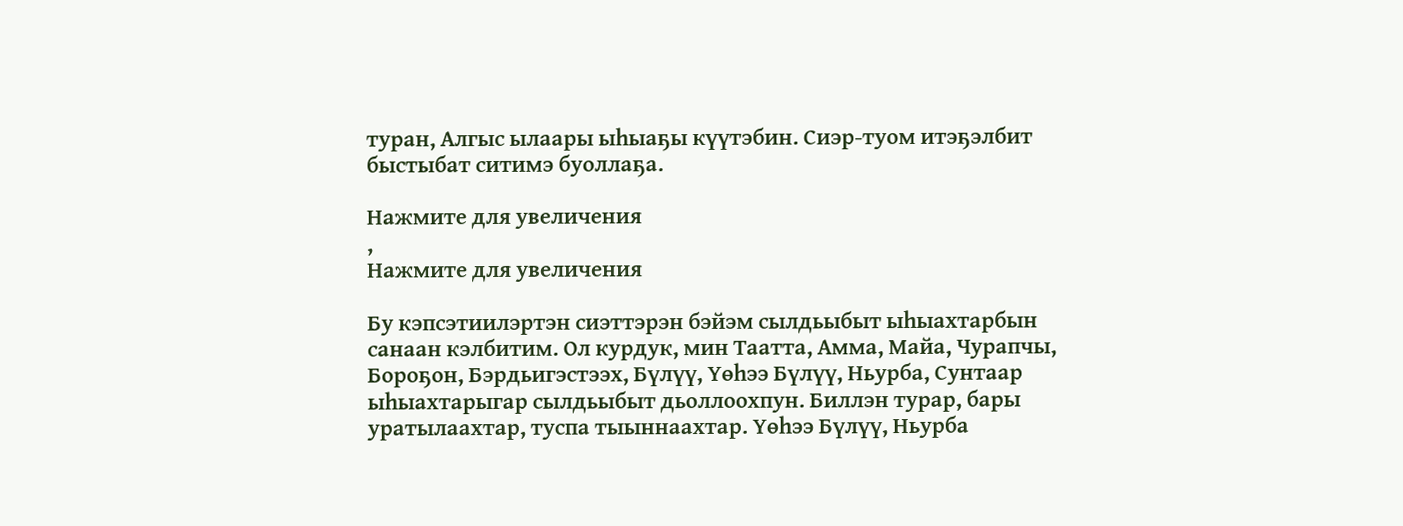туран, Алгыс ылаары ыһыаҕы күүтэбин. Сиэр-туом итэҕэлбит быстыбат ситимэ буоллаҕа.

Нажмите для увеличения
,
Нажмите для увеличения

Бу кэпсэтиилэртэн сиэттэрэн бэйэм сылдьыбыт ыһыахтарбын санаан кэлбитим. Ол курдук, мин Таатта, Амма, Майа, Чурапчы, Бороҕон, Бэрдьигэстээх, Бүлүү, Үөһээ Бүлүү, Ньурба, Сунтаар ыһыахтарыгар сылдьыбыт дьоллоохпун. Биллэн турар, бары уратылаахтар, туспа тыыннаахтар. Үөһээ Бүлүү, Ньурба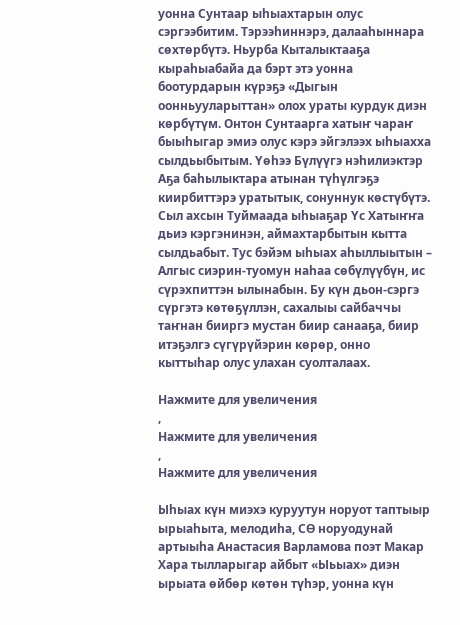уонна Сунтаар ыһыахтарын олус сэргээбитим. Тэрээһиннэрэ, далааһыннара сөхтөрбүтэ. Ньурба Кыталыктааҕа кыраһыабайа да бэрт этэ уонна боотурдарын күрэҕэ «Дыгын оонньууларыттан» олох ураты курдук диэн көрбүтүм. Онтон Сунтаарга хатыҥ чараҥ быыһыгар эмиэ олус кэрэ эйгэлээх ыһыахха сылдьыбытым. Үөһээ Бүлүүгэ нэһилиэктэр Аҕа баһылыктара атынан түһүлгэҕэ киирбиттэрэ уратытык, сонуннук көстүбүтэ. Сыл ахсын Туймаада ыһыаҕар Үс Хатыҥҥа дьиэ кэргэнинэн, аймахтарбытын кытта сылдьабыт. Тус бэйэм ыһыах аһыллыытын – Алгыс сиэрин-туомун наһаа сөбүлүүбүн, ис сүрэхпиттэн ылынабын. Бу күн дьон-сэргэ сүргэтэ көтөҕүллэн, сахалыы сайбаччы таҥнан бииргэ мустан биир санааҕа, биир итэҕэлгэ сүгүрүйэрин көрөр, онно кыттыһар олус улахан суолталаах.

Нажмите для увеличения
,
Нажмите для увеличения
,
Нажмите для увеличения

Ыһыах күн миэхэ куруутун норуот таптыыр ырыаһыта, мелодиһа, СӨ норуодунай артыыһа Анастасия Варламова поэт Макар Хара тылларыгар айбыт «Ыьыах» диэн ырыата өйбөр көтөн түһэр, уонна күн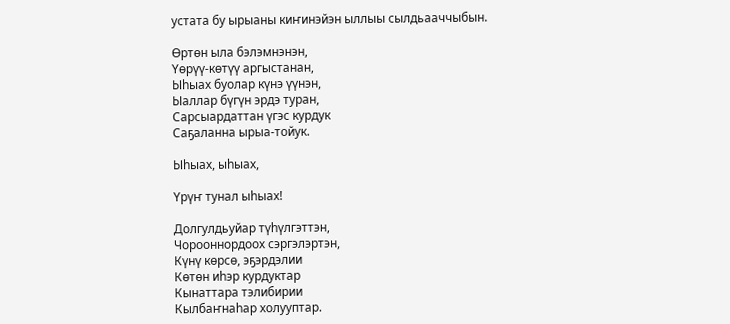устата бу ырыаны киҥинэйэн ыллыы сылдьааччыбын.

Өртөн ыла бэлэмнэнэн,
Үөрүү-көтүү аргыстанан,
Ыһыах буолар күнэ үүнэн,
Ыаллар бүгүн эрдэ туран,
Сарсыардаттан үгэс курдук
Саҕаланна ырыа-тойук.

Ыһыах, ыһыах,

Үрүҥ тунал ыһыах!

Долгулдьуйар түһүлгэттэн,
Чорооннордоох сэргэлэртэн,
Күнү көрсө, эҕэрдэлии
Көтөн иһэр курдуктар
Кынаттара тэлибирии
Кылбаҥнаһар холууптар.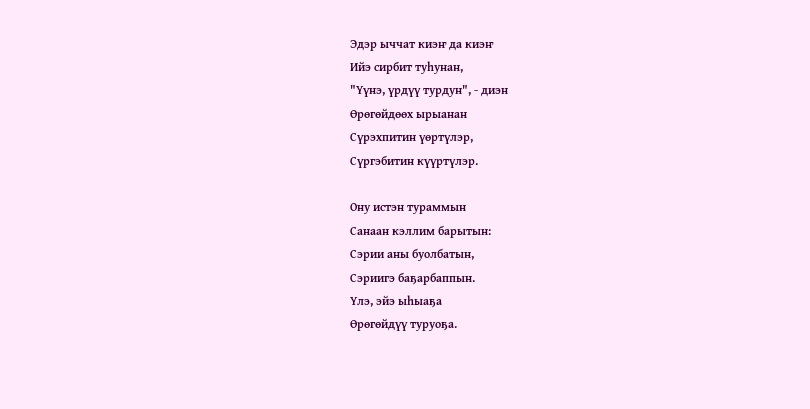Эдэр ыччат киэҥ да киэҥ
Ийэ сирбит туһунан,
"Үүнэ, үрдүү турдун", - диэн
Өрөгөйдөөх ырыанан
Сүрэхпитин үөртүлэр,
Сүргэбитин күүртүлэр.

Ону истэн тураммын
Санаан кэллим барытын:
Сэрии аны буолбатын,
Сэриигэ баҕарбаппын.
Үлэ, эйэ ыһыаҕа
Өрөгөйдүү туруоҕа.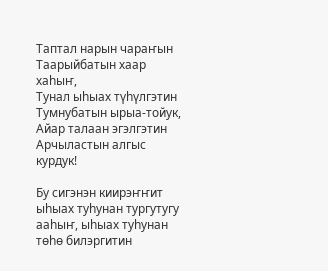Таптал нарын чараҥын
Таарыйбатын хаар хаһыҥ,
Тунал ыһыах түһүлгэтин
Тумнубатын ырыа-тойук,
Айар талаан эгэлгэтин
Арчыластын алгыс курдук!

Бу сигэнэн киирэҥҥит ыһыах туһунан тургутугу ааһыҥ, ыһыах туһунан төһө билэргитин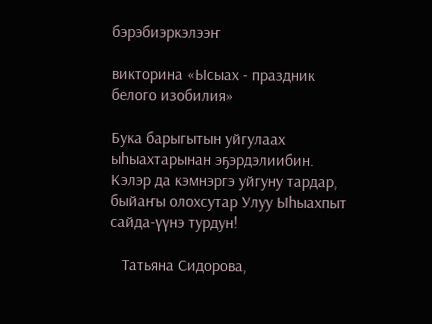бэрэбиэркэлээҥ

викторина «Ысыах - праздник белого изобилия»

Бука барыгытын уйгулаах ыһыахтарынан эҕэрдэлиибин. Кэлэр да кэмнэргэ уйгуну тардар, быйаҥы олохсутар Улуу Ыһыахпыт сайда-үүнэ турдун!

   Татьяна Сидорова,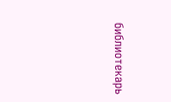библиотекарь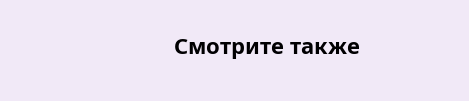Смотрите также